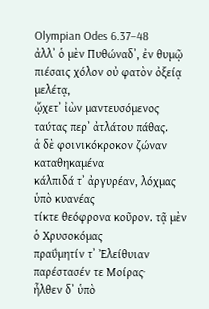Olympian Odes 6.37–48
ἀλλʼ ὁ μὲν Πυθώναδʼ, ἐν θυμῷ πιέσαις χόλον οὐ φατὸν ὀξείᾳ μελέτᾳ,
ᾤχετʼ ἰὼν μαντευσόμενος ταύτας περʼ ἀτλάτου πάθας.
ἁ δὲ φοινικόκροκον ζώναν καταθηκαμένα
κάλπιδά τʼ ἀργυρέαν, λόχμας ὑπὸ κυανέας
τίκτε θεόφρονα κοῦρον. τᾷ μὲν ὁ Χρυσοκόμας
πραΰμητίν τʼ Ἐλείθυιαν παρέστασέν τε Μοίρας·
ἦλθεν δʼ ὑπὸ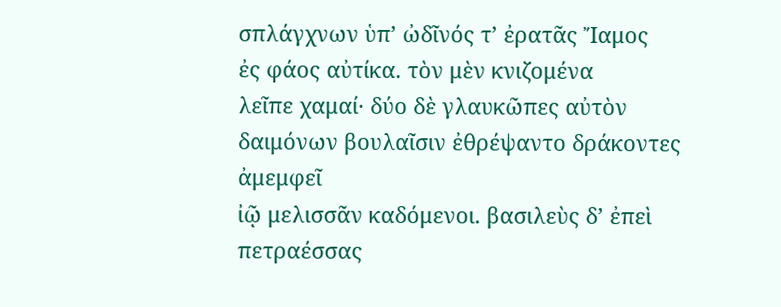σπλάγχνων ὑπʼ ὠδῖνός τʼ ἐρατᾶς Ἴαμος
ἐς φάος αὐτίκα. τὸν μὲν κνιζομένα
λεῖπε χαμαί· δύο δὲ γλαυκῶπες αὐτὸν
δαιμόνων βουλαῖσιν ἐθρέψαντο δράκοντες ἀμεμφεῖ
ἰῷ μελισσᾶν καδόμενοι. βασιλεὺς δʼ ἐπεὶ
πετραέσσας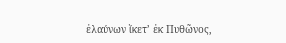ἐλαύνων ἵκετʼ ἐκ Πυθῶνος,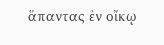ἅπαντας ἐν οἴκῳ